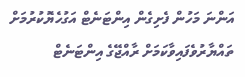އަންނަ މަހުން ފެށިގެން އިންޓަނެޓް އަގުހެޔޮކުރުމަށް ތައްޔާރުވެފައިވާކަމަށް ރާއްޖޭގެ އިންޓަނެޓް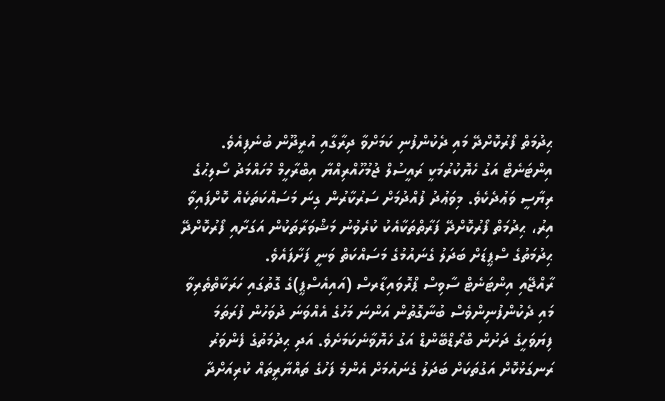ޙިދުމަތް ފޯރުކޮށްދޭ މައި ދެކުންފުނި ކަމަށްވާ ދިރާގާއި އުރީދޫން ބުނެފިއެވެ.
އިންޓަނެޓް އަގު ހެޔޮކުރުމަކީ ރައީސުލް ޖުމުހޫއްރިއްޔާ އިބްރާހީމް މުހައްމަދު ސޯލިޙުގެ ރިޔާސީ ވަޢުދެކެވެ. މިވަޢުދު ފުއްދުމަށް ސަރުކާރުން ގިނަ މަސައްކަތަކެއް ކޮށްފައިވާ އިރު، ޙިދުމަތް ފޯރުކޮށްދޭ ފަރާތްތަކާއެކު ކުރެވުނު މަޝްވަރާތަކުން އަގަށާއި ފޯރުކޮށްދޭ ޙިދުމަތުގެ ސްޕީޑަށް ބަދަލު ގެނައުމުގެ މަސައްކަތް ވަނީ ފަށާފައެވެ.
ރާއްޖޭއި އިންޓަނެޓް ސާވިސް ޕްރޮވައިޑާރސް (އައިއެސްޕީ)ގެ ގޮތުގައި ހަރަކާތްތެރިވާ މައި ދެކުންފުނިންވެސް ބުނާގޮތުން އަންނަ މަހުގެ އެއްވަނަ ދުވަހުން ފުރަތަމަ ފިޔަވަހީގެ ދަށުން ބްރޯޑްބޭންޑް އަގު ހެޔޮވާނެކަމަށެވެ. އަދި ޙިދުމަތުގެ ފެންވަރު ރަނގަޅުކޮށް އަގުތަކަށް ބަދަލު ގެނައުމަށް އެންމެ ފަހުގެ ތައްޔާރީތައް ކުރިއަށްދާ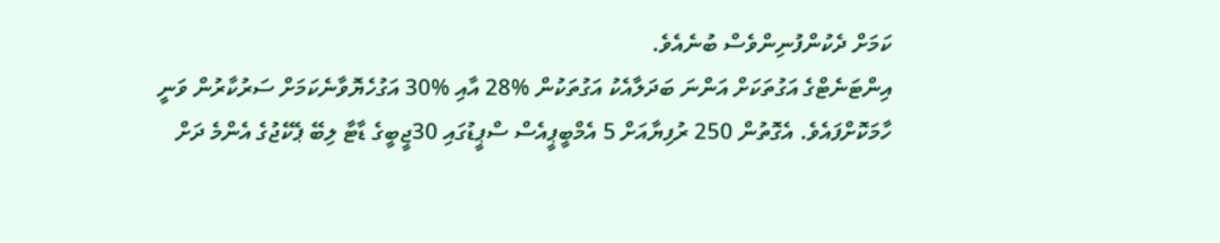ކަމަށް ދެކުންފުނިންވެސް ބުނެއެވެ.
އިންޓަނެޓްގެ އަގުތަކަށް އަންނަ ބަދަލާއެކު އަގުތަކުން %28 އާއި %30 އަގުހެޔޮވާނެކަމަށް ސަރުކާރުން ވަނީ ހާމަކޮށްފައެވެ. އެގޮތުން 250 ރުފިޔާއަށް 5 އެމްބީޕީއެސް ސްޕީޑުގައި 30ޖީބީގެ ޑާޓާ ލިބޭ ޕެކޭޖުގެ އެންމެ ދަށް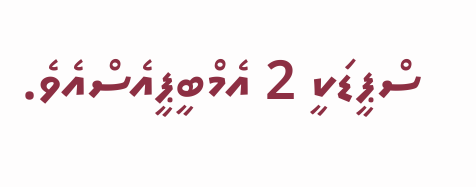ސްޕީޑަކީ 2 އެމްބީޕީއެސްއެވެ.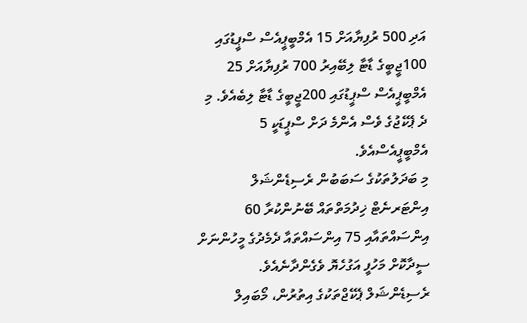އަދި 500 ރުފިޔާއަށް 15 އެމްބީޕީއެސް ސްޕީޑުގައި 100ޖީބީގެ ޑާޓާ ލިބޭއިރު 700 ރުފިޔާއަށް 25 އެމްބީޕީއެސް ސްޕީޑުގައި 200ޖީބީގެ ޑާޓާ ލިބެއެވެ. މި ދެ ޕެކޭޖުގެ ވެސް އެންމެ ދަށް ސްޕީޑަކީ 5 އެމްބީޕީއެސްއެވެ.
މި ބަދަލުތަކުގެ ސަބަބުން ރެސިޑެންޝަލް އިންޓަރނެޓް ޚިދުމަތްތައް ބޭނުންކުރާ 60 އިންސައްތައާއި 75 އިންސައްތައާ ދެމެދުގެ މީހުންނަށް ސީދާކޮށް މަހުފީ އަގުހެޔޮ ވެގެންދާނެއެވެ. ރެސިޑެންޝަލް ޕެކޭޖްތަކުގެ އިތުރުން، މޯބައިލް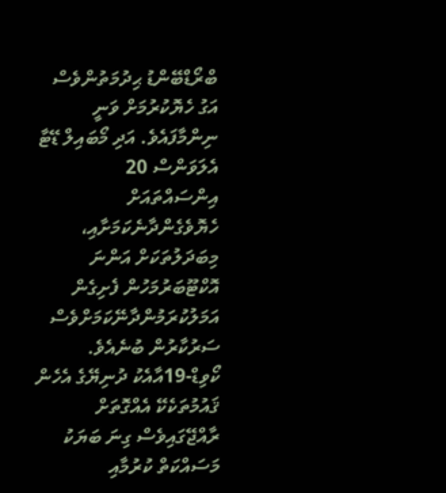ބްރޯޑްބޭންޑު ޙިދުމަތުންވެސް އަގު ހެޔޮކުރުމަށް ވަނީ ނިންމާފައެވެ. އަދި މޯބައިލް ޑޭޓާ އެލަވަންސް 20 އިންސައްތައަށް ހެޔޮވެގެންދާނެކަމަށާއި، މިބަދަލުތަކަށް އަންނަ އޮކްޓޫބަރުމަހުން ފެށިގެން އަމަލުކުރަމުންދާނޭކަމަށްވެސް ސަރުކާރުން ބުނެއެވެ.
ކޯވިޑް-19އާއެކު ދުނިޔޭގެ އެހެން ޤައުމުތަކެކޭ އެއްގޮތަށް ރާއްޖޭގައިވެސް ގިނަ ބަޔަކު މަސައްކަތް ކުރުމާއި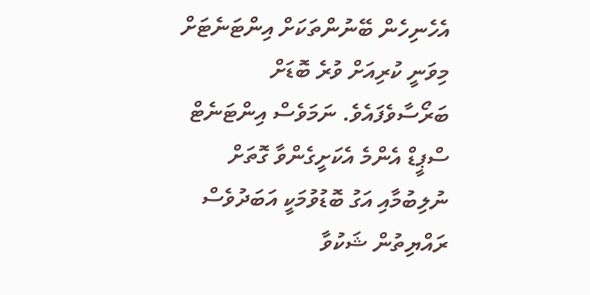އެހެނިހެން ބޭނުންތަކަށް އިންޓަނެޓަށް މިވަނީ ކުރިއަށް ވުރެ ބޮޑަށް ބަރޯސާވެފައެވެ. ނަމަވެސް އިންޓަނެޓް ސްޕީޑް އެންމެ އެކަށީގެންވާ ގޮތަށް ނުލިބުމާއި އަގު ބޮޑުވުމަކީ އަބަދުވެސް ރައްޔިތުން ޝަކުވާ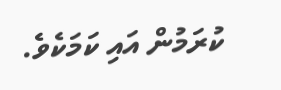ކުރަމުން އައި ކަމަކެވެ.